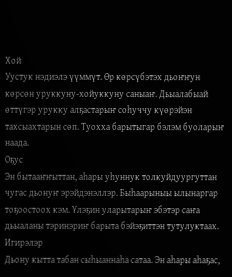Хой
Уустук нэдиэлэ үүммүт. Өр көрсүбэтэх дьоҥҥун көрсөн уруккуну-хойуккуну саныаҥ. Дьыалабыай өттүгэр урукку алҕастарыҥ соһуччу күөрэйэн тахсыахтарын сөп. Туохха барытыгар бэлэм буоларыҥ наада.
Оҕус
Эн бытааҥҥыттан, аһары уһуннук толкуйдуургуттан чугас дьонуҥ эрэйдэнэллэр. Быһаарыныы ылынаргар тоҕоостоох кэм. Үлэҕин уларытарыҥ эбэтэр саҥа дьыаланы тэринэриҥ барыта бэйэҕиттэн тутулуктаах.
Игирэлэр
Дьону кытта табан сыһыаннаһа сатаа. Эн аһары аһаҕас,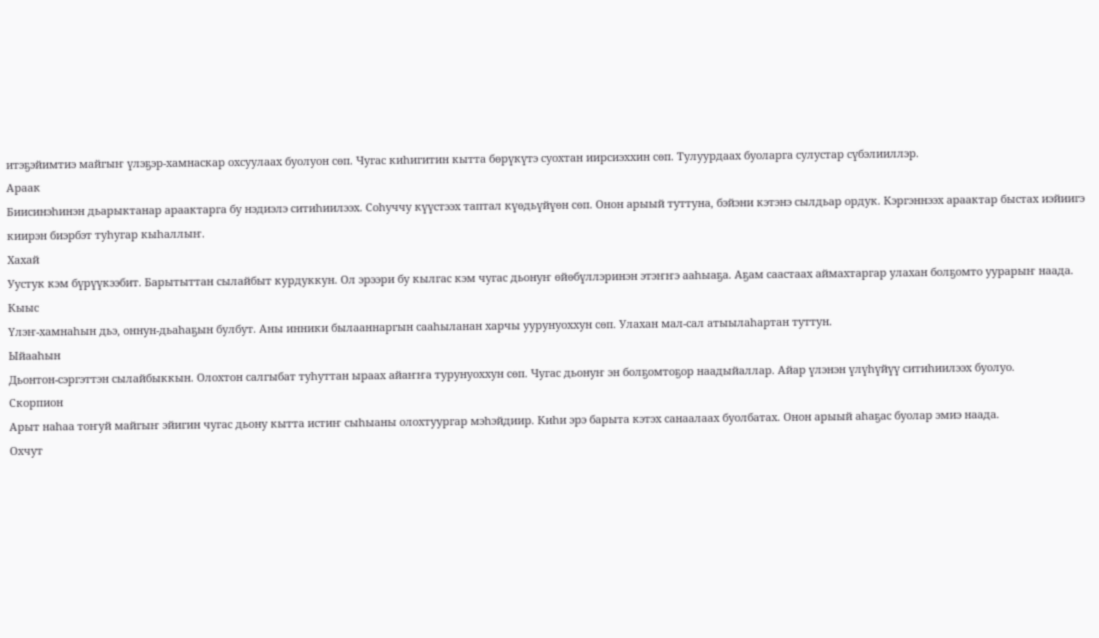итэҕэйимтиэ майгыҥ үлэҕэр-хамнаскар охсуулаах буолуон сөп. Чугас киһигитин кытта бөрүкүтэ суохтан иирсиэххин сөп. Тулуурдаах буоларга сулустар сүбэлииллэр.
Араак
Биисинэһинэн дьарыктанар араактарга бу нэдиэлэ ситиһиилээх. Соһуччу күүстээх таптал күөдьүйүөн сөп. Онон арыый туттуна, бэйэни кэтэнэ сылдьар ордук. Кэргэннээх араактар быстах иэйиигэ киирэн биэрбэт туһугар кыһаллыҥ.
Хахай
Уустук кэм бүрүүкээбит. Барытыттан сылайбыт курдуккун. Ол эрээри бу кылгас кэм чугас дьонуҥ өйөбүллэринэн этэҥҥэ ааһыаҕа. Аҕам саастаах аймахтаргар улахан болҕомто уурарыҥ наада.
Кыыс
Үлэҥ-хамнаһын дьэ, оннун-дьаһаҕын булбут. Аны инники былааннаргын сааһыланан харчы уурунуоххун сөп. Улахан мал-сал атыылаһартан туттун.
Ыйааһын
Дьонтон-сэргэттэн сылайбыккын. Олохтон салгыбат туһуттан ыраах айаҥҥа турунуоххун сөп. Чугас дьонуҥ эн болҕомтоҕор наадыйаллар. Айар үлэнэн үлүһүйүү ситиһиилээх буолуо.
Скорпион
Арыт наһаа тоҥуй майгыҥ эйигин чугас дьону кытта истиҥ сыһыаны олохтуургар мэһэйдиир. Киһи эрэ барыта кэтэх санаалаах буолбатах. Онон арыый аһаҕас буолар эмиэ наада.
Охчут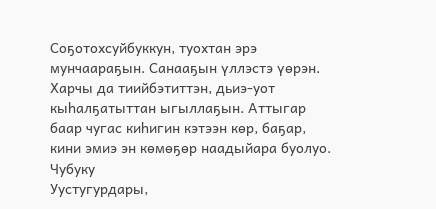Соҕотохсуйбуккун, туохтан эрэ мунчаараҕын. Санааҕын үллэстэ үөрэн. Харчы да тиийбэтиттэн, дьиэ-уот кыһалҕатыттан ыгыллаҕын. Аттыгар баар чугас киһигин кэтээн көр, баҕар, кини эмиэ эн көмөҕөр наадыйара буолуо.
Чубуку
Уустугурдары,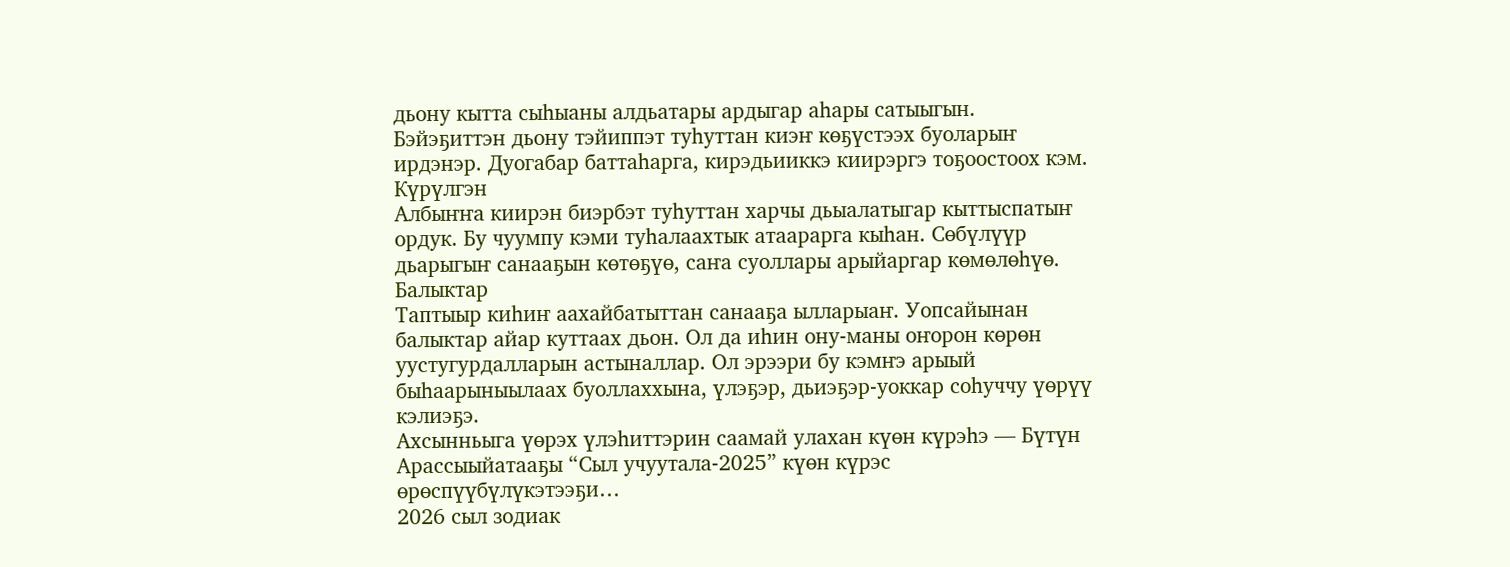дьону кытта сыһыаны алдьатары ардыгар аһары сатыыгын. Бэйэҕиттэн дьону тэйиппэт туһуттан киэҥ көҕүстээх буоларыҥ ирдэнэр. Дуогабар баттаһарга, кирэдьииккэ киирэргэ тоҕоостоох кэм.
Күрүлгэн
Албыҥҥа киирэн биэрбэт туһуттан харчы дьыалатыгар кыттыспатыҥ ордук. Бу чуумпу кэми туһалаахтык атаарарга кыһан. Сөбүлүүр дьарыгыҥ санааҕын көтөҕүө, саҥа суоллары арыйаргар көмөлөһүө.
Балыктар
Таптыыр киһиҥ аахайбатыттан санааҕа ылларыаҥ. Уопсайынан балыктар айар куттаах дьон. Ол да иһин ону-маны оҥорон көрөн уустугурдалларын астыналлар. Ол эрээри бу кэмҥэ арыый быһаарыныылаах буоллаххына, үлэҕэр, дьиэҕэр-уоккар соһуччу үөрүү кэлиэҕэ.
Ахсынньыга үөрэх үлэһиттэрин саамай улахан күөн күрэһэ — Бүтүн Арассыыйатааҕы “Сыл учуутала‑2025” күөн күрэс өрөспүүбүлүкэтээҕи…
2026 сыл зодиак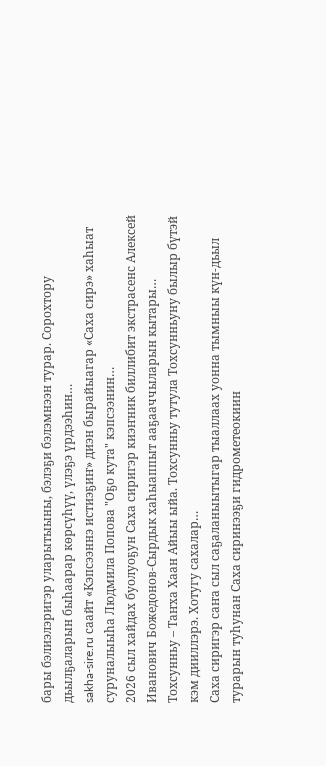бары бэлиэлэригэр уларытыыны, бэлэҕи бэлэмнээн турар. Сорохтору дьылҕаларын быһаарар көрсүһүү, үлэҕэ үрдээһин…
sakha-sire.ru саайт «Кэпсээннэ истиэҕиҥ» диэн бырайыагар «Саха сирэ» хаһыат суруналыыһа Людмила Попова "Оҕо кута" кэпсээнин…
2026 сыл хайдах буолуоҕун Саха сиригэр киэҥник биллибит экстрасенс Алексей Иванович Божедонов‑Сырдык хаһыаппыт ааҕааччыларын кытары…
Тохсунньу – Таҥха Хаан Айыы ыйа. Тохсунньу тутула Тохсунньуну былыр бүтэй кэм дииллэрэ. Хотугу сахалар…
Саха сиригэр саҥа сыл саҕаланыытыгар тыаллаах уонна тымныы күн-дьыл турарын туһунан Саха сиринээҕи гидрометеокиин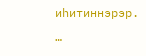иһитиннэрэр. …